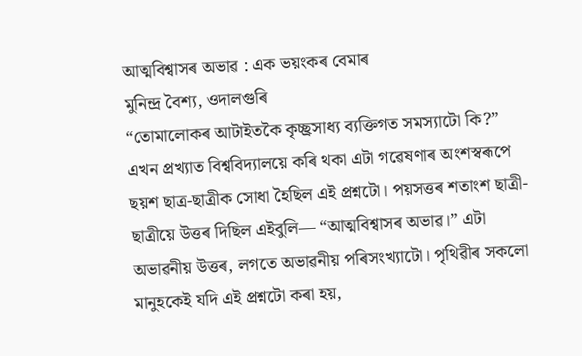আত্মবিশ্বাসৰ অভাৱ : এক ভয়ংকৰ বেমাৰ
মুনিন্দ্ৰ বৈশ্য, ওদালগুৰি
“তোমালোকৰ আটাইতকৈ কৃচ্ছ্ৰসাধ্য ব্যক্তিগত সমস্যাটো কি?” এখন প্ৰখ্যাত বিশ্ববিদ্যালয়ে কৰি থকা এটা গৱেষণাৰ অংশস্বৰূপে ছয়শ ছাত্র-ছাত্ৰীক সোধা হৈছিল এই প্ৰশ্নটো। পয়সত্তৰ শতাংশ ছাত্ৰী-ছাত্ৰীয়ে উত্তৰ দিছিল এইবুলি― “আত্মবিশ্বাসৰ অভাৱ।” এটা অভাৱনীয় উত্তৰ, লগতে অভাৱনীয় পৰিসংখ্যাটো। পৃথিৱীৰ সকলো মানুহকেই যদি এই প্ৰশ্নটো কৰা হয়,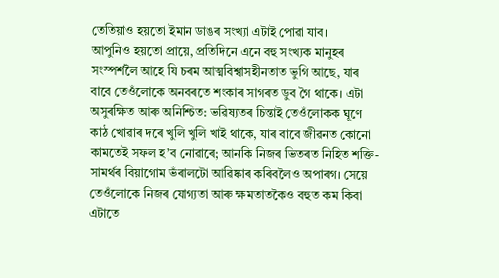তেতিয়াও হয়তো ইমান ডাঙৰ সংখ্যা এটাই পোৱা যাব।
আপুনিও হয়তো প্ৰায়ে, প্ৰতিদিনে এনে বহু সংখ্যক মানুহৰ সংস্পৰ্শলৈ আহে যি চৰম আত্মবিশ্বাসহীনতাত ভুগি আছে, যাৰ বাবে তেওঁলোকে অনবৰতে শংকাৰ সাগৰত ডুব গৈ থাকে। এটা অসুৰক্ষিত আৰু অনিশ্চিত: ভৱিষ্যতৰ চিন্তাই তেওঁলোকক ঘূণে কাঠ খোৱাৰ দৰে খুলি খুলি খাই থাকে, যাৰ বাবে জীৱনত কোনো কামতেই সফল হ’ব নোৱাৰে; আনকি নিজৰ ভিতৰত নিহিত শক্তি-সামৰ্থৰ বিয়াগোম ভঁৰালটো আৱিষ্কাৰ কৰিবলৈও অপাৰগ। সেয়ে তেওঁলোকে নিজৰ যোগ্যতা আৰু ক্ষমতাতকৈও বহুত কম কিবা এটাতে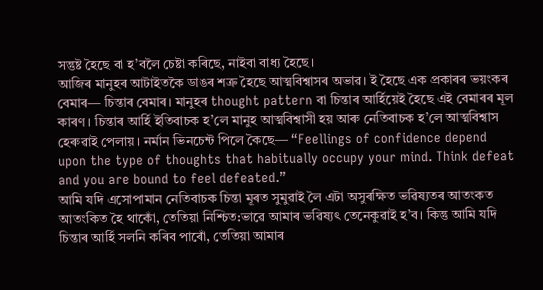সন্তুষ্ট হৈছে বা হ’বলৈ চেষ্টা কৰিছে, নাইবা বাধ্য হৈছে।
আজিৰ মানুহৰ আটাইতকৈ ডাঙৰ শত্ৰু হৈছে আত্মবিশ্বাসৰ অভাৱ। ই হৈছে এক প্রকাৰৰ ভয়ংকৰ বেমাৰ― চিন্তাৰ বেমাৰ। মানুহৰ thought pattern বা চিন্তাৰ আৰ্হিয়েই হৈছে এই বেমাৰৰ মূল কাৰণ। চিন্তাৰ আৰ্হি ইতিবাচক হ’লে মানুহ আত্মবিশ্বাসী হয় আৰু নেতিবাচক হ’লে আত্মবিশ্বাস হেৰুৱাই পেলায়। নৰ্মান ভিনচেন্ট পিলে কৈছে― “Feellings of confidence depend upon the type of thoughts that habitually occupy your mind. Think defeat and you are bound to feel defeated.”
আমি যদি এসোপামান নেতিবাচক চিন্তা মূৰত সুমুৱাই লৈ এটা অসুৰক্ষিত ভৱিষ্যতৰ আতংকত আতংকিত হৈ থাকোঁ, তেতিয়া নিশ্চিত:ভাৱে আমাৰ ভৱিষ্যৎ তেনেকুৱাই হ’ব। কিন্তু আমি যদি চিন্তাৰ আৰ্হি সলনি কৰিব পাৰোঁ, তেতিয়া আমাৰ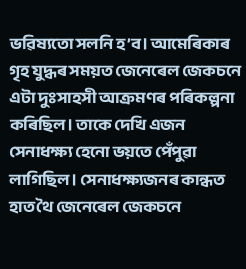ভৱিষ্যতো সলনি হ’ব। আমেৰিকাৰ গৃহ যুদ্ধৰ সময়ত জেনেৰেল জেকচনে এটা দুঃসাহসী আক্ৰমণৰ পৰিকল্পনা কৰিছিল। তাকে দেখি এজন সেনাধক্ষ্য হেনো ভয়তে পেঁপুৱা লাগিছিল। সেনাধক্ষ্যজনৰ কান্ধত হাত থৈ জেনেৰেল জেকচনে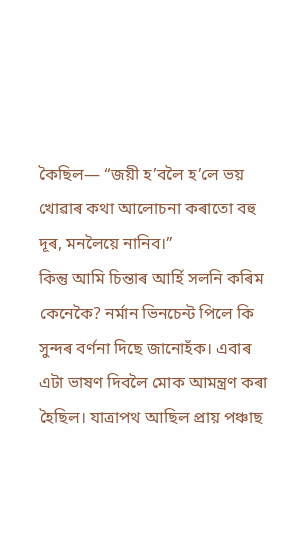কৈছিল― “জয়ী হ’বলৈ হ’লে ভয় খোৱাৰ কথা আলোচনা কৰাতো বহু দূৰ, মনলৈয়ে নানিব।”
কিন্তু আমি চিন্তাৰ আৰ্হি সলনি কৰিম কেনেকৈ? নৰ্মান ভিনচেন্ট পিলে কি সুন্দৰ বৰ্ণনা দিছে জানোহঁক। এবাৰ এটা ভাষণ দিবলৈ মোক আমন্ত্ৰণ কৰা হৈছিল। যাত্ৰাপথ আছিল প্ৰায় পঞ্চাছ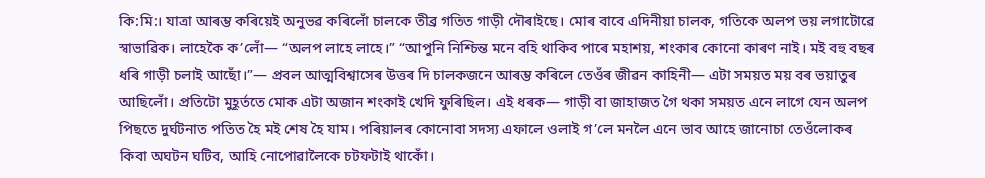কি:মি:। যাত্ৰা আৰম্ভ কৰিয়েই অনুভৱ কৰিলোঁ চালকে তীব্ৰ গতিত গাড়ী দৌৰাইছে। মোৰ বাবে এদিনীয়া চালক, গতিকে অলপ ভয় লগাটোৱে স্বাভাৱিক। লাহেকৈ ক’লোঁ― “অলপ লাহে লাহে।” “আপুনি নিশ্চিন্ত মনে বহি থাকিব পাৰে মহাশয়, শংকাৰ কোনো কাৰণ নাই। মই বহু বছৰ ধৰি গাড়ী চলাই আছোঁ।”― প্ৰবল আত্মবিশ্বাসেৰ উত্তৰ দি চালকজনে আৰম্ভ কৰিলে তেওঁৰ জীৱন কাহিনী― এটা সময়ত ময় বৰ ভয়াতুৰ আছিলোঁ। প্ৰতিটো মুহূৰ্ততে মোক এটা অজান শংকাই খেদি ফুৰিছিল। এই ধৰক― গাড়ী বা জাহাজত গৈ থকা সময়ত এনে লাগে যেন অলপ পিছতে দুৰ্ঘটনাত পতিত হৈ মই শেষ হৈ যাম। পৰিয়ালৰ কোনোবা সদস্য এফালে ওলাই গ’লে মনলৈ এনে ভাব আহে জানোচা তেওঁলোকৰ কিবা অঘটন ঘটিব, আহি নোপোৱালৈকে চটফটাই থাকোঁ।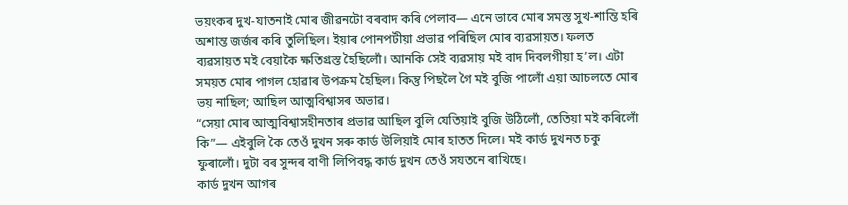ভয়ংকৰ দুখ-যাতনাই মোৰ জীৱনটো বৰবাদ কৰি পেলাব― এনে ভাবে মোৰ সমস্ত সুখ-শান্তি হৰি অশান্ত জর্জৰ কৰি তুলিছিল। ইয়াৰ পোনপটীয়া প্ৰভাৱ পৰিছিল মোৰ ব্যৱসায়ত। ফলত ব্যৱসায়ত মই বেয়াকৈ ক্ষতিগ্ৰস্ত হৈছিলোঁ। আনকি সেই ব্যৱসায় মই বাদ দিবলগীয়া হ’ল। এটা সময়ত মোৰ পাগল হোৱাৰ উপক্ৰম হৈছিল। কিন্তু পিছলৈ গৈ মই বুজি পালোঁ এয়া আচলতে মোৰ ভয় নাছিল; আছিল আত্মবিশ্বাসৰ অভাৱ।
“সেয়া মোৰ আত্মবিশ্বাসহীনতাৰ প্ৰভাৱ আছিল বুলি যেতিয়াই বুজি উঠিলোঁ, তেতিয়া মই কৰিলোঁ কি”― এইবুলি কৈ তেওঁ দুখন সৰু কার্ড উলিয়াই মোৰ হাতত দিলে। মই কাৰ্ড দুখনত চকু ফুৰালোঁ। দুটা বৰ সুন্দৰ বাণী লিপিবদ্ধ কাৰ্ড দুখন তেওঁ সযতনে ৰাখিছে।
কাৰ্ড দুখন আগৰ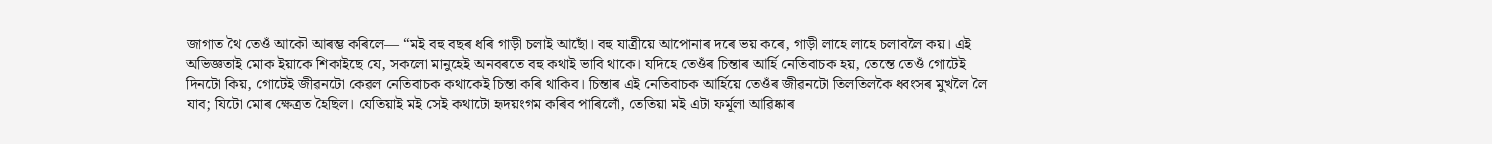জাগাত থৈ তেওঁ আকৌ আৰম্ভ কৰিলে― “মই বহু বছৰ ধৰি গাড়ী চলাই আছোঁ। বহু যাত্ৰীয়ে আপোনাৰ দৰে ভয় কৰে, গাড়ী লাহে লাহে চলাবলৈ কয়। এই অভিজ্ঞতাই মোক ইয়াকে শিকাইছে যে, সকলো মানুহেই অনবৰতে বহু কথাই ভাবি থাকে। যদিহে তেওঁৰ চিন্তাৰ আৰ্হি নেতিবাচক হয়, তেন্তে তেওঁ গোটেই দিনটো কিয়, গোটেই জীৱনটো কেৱল নেতিবাচক কথাকেই চিন্তা কৰি থাকিব। চিন্তাৰ এই নেতিবাচক আৰ্হিয়ে তেওঁৰ জীৱনটো তিলতিলকৈ ধ্বংসৰ মুখলৈ লৈ যাব; যিটো মোৰ ক্ষেত্ৰত হৈছিল। যেতিয়াই মই সেই কথাটো হৃদয়ংগম কৰিব পাৰিলোঁ, তেতিয়া মই এটা ফৰ্মূলা আৱিষ্কাৰ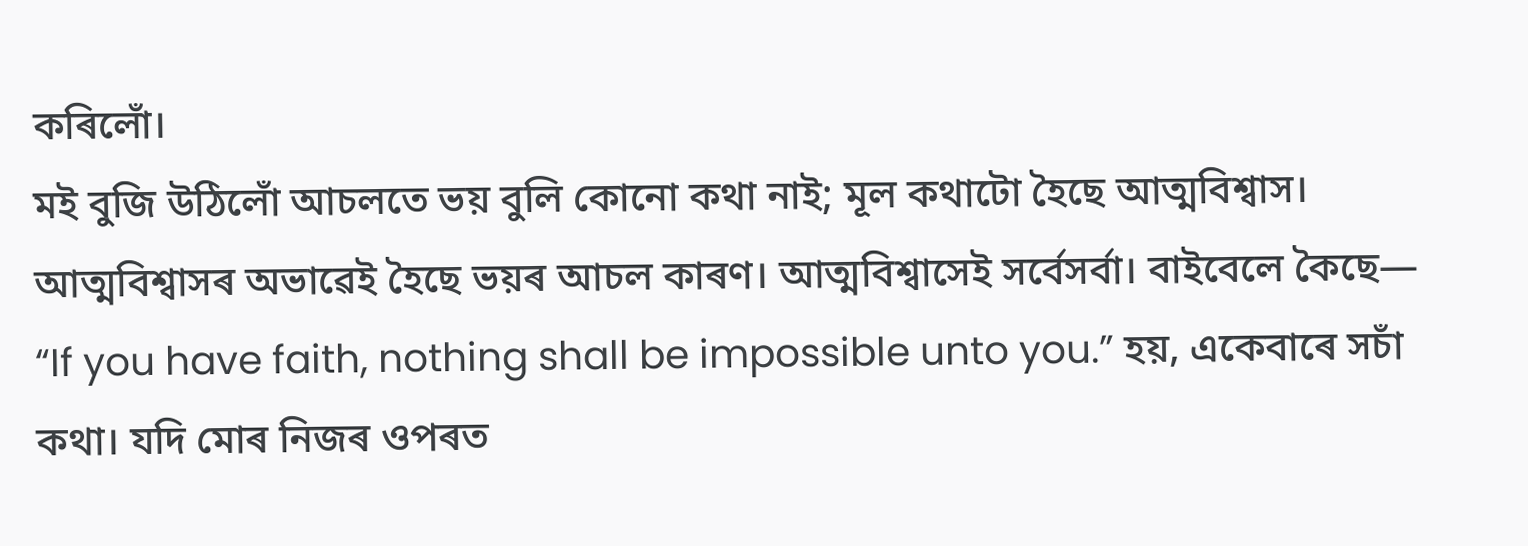কৰিলোঁ।
মই বুজি উঠিলোঁ আচলতে ভয় বুলি কোনো কথা নাই; মূল কথাটো হৈছে আত্মবিশ্বাস। আত্মবিশ্বাসৰ অভাৱেই হৈছে ভয়ৰ আচল কাৰণ। আত্মবিশ্বাসেই সৰ্বেসৰ্বা। বাইবেলে কৈছে― “If you have faith, nothing shall be impossible unto you.” হয়, একেবাৰে সচাঁ কথা। যদি মোৰ নিজৰ ওপৰত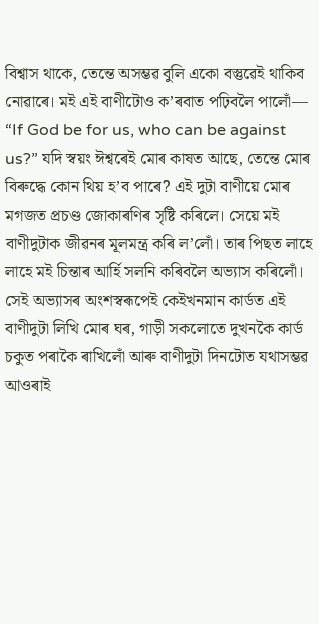বিশ্বাস থাকে, তেন্তে অসম্ভৱ বুলি একো বস্তুৱেই থাকিব নোৱাৰে। মই এই বাণীটোও ক’ৰবাত পঢ়িবলৈ পালোঁ― “If God be for us, who can be against us?” যদি স্বয়ং ঈশ্বৰেই মোৰ কাষত আছে, তেন্তে মোৰ বিৰুদ্ধে কোন থিয় হ’ব পাৰে? এই দুটা বাণীয়ে মোৰ মগজত প্ৰচণ্ড জোকাৰণিৰ সৃষ্টি কৰিলে। সেয়ে মই বাণীদুটাক জীৱনৰ মূলমন্ত্ৰ কৰি ল’লোঁ। তাৰ পিছত লাহে লাহে মই চিন্তাৰ আৰ্হি সলনি কৰিবলৈ অভ্যাস কৰিলোঁ। সেই অভ্যাসৰ অংশস্বৰূপেই কেইখনমান কাৰ্ডত এই বাণীদুটা লিখি মোৰ ঘৰ, গাড়ী সকলোতে দুখনকৈ কাৰ্ড চকুত পৰাকৈ ৰাখিলোঁ আৰু বাণীদুটা দিনটোত যথাসম্ভৱ আওৰাই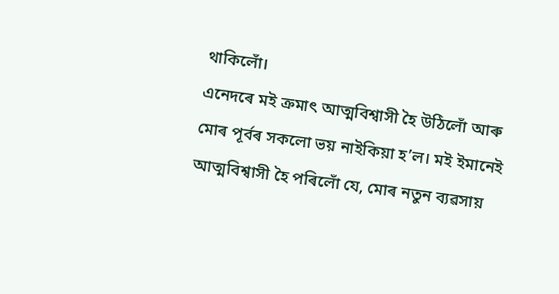থাকিলোঁ।
এনেদৰে মই ক্ৰমাৎ আত্মবিশ্বাসী হৈ উঠিলোঁ আৰু মোৰ পূৰ্বৰ সকলো ভয় নাইকিয়া হ’ল। মই ইমানেই আত্মবিশ্বাসী হৈ পৰিলোঁ যে, মোৰ নতুন ব্যৱসায়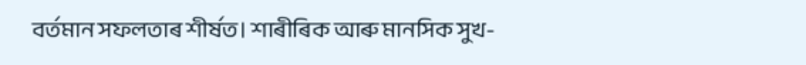বৰ্তমান সফলতাৰ শীৰ্ষত। শাৰীৰিক আৰু মানসিক সুখ-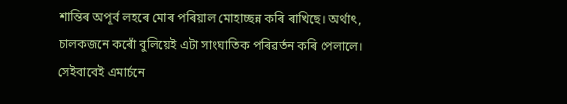শান্তিৰ অপূৰ্ব লহৰে মোৰ পৰিয়াল মোহাচ্ছন্ন কৰি ৰাখিছে। অৰ্থাৎ, চালকজনে কৰোঁ বুলিয়েই এটা সাংঘাতিক পৰিৱৰ্তন কৰি পেলালে। সেইবাবেই এমাৰ্চনে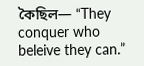কৈছিল― “They conquer who beleive they can.”